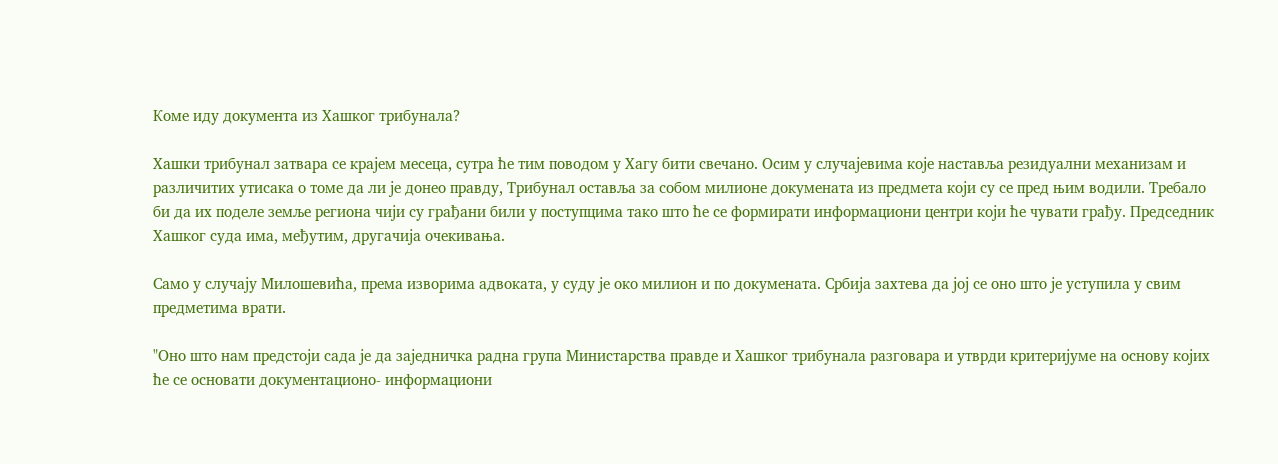Коме иду документа из Хашког трибунала?

Хашки трибунал затвара се крајем месеца, сутра ће тим поводом у Хагу бити свечано. Осим у случајевима које наставља резидуални механизам и различитих утисака о томе да ли је донео правду, Трибунал оставља за собом милионе докумената из предмета који су се пред њим водили. Требало би да их поделе земље региона чији су грађани били у поступцима тако што ће се формирати информациони центри који ће чувати грађу. Председник Хашког суда има, међутим, другачија очекивања.

Само у случају Милошевића, према изворима адвоката, у суду је око милион и по докумената. Србија захтева да јој се оно што је уступила у свим предметима врати.

"Оно што нам предстоји сада је да заједничка радна група Министарства правде и Хашког трибунала разговара и утврди критеријуме на основу којих ће се основати документационо- информациони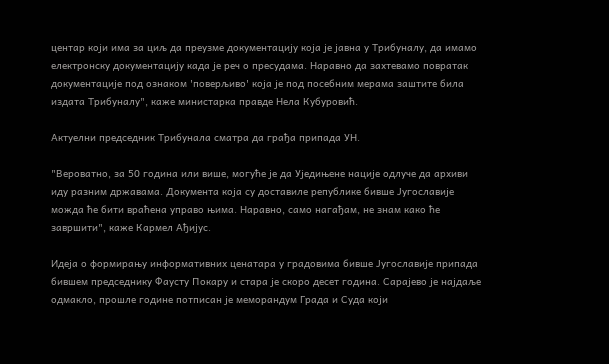центар који има за циљ да преузме документацију која је јавна у Трибуналу, да имамо електронску документацију када је реч о пресудама. Наравно да захтевамо повратак документације под ознаком 'поверљиво' која је под посебним мерама заштите била издата Трибуналу", каже министарка правде Нела Кубуровић.

Актуелни председник Трибунала сматра да грађа припада УН.

"Вероватно, за 50 година или више, могуће је да Уједињене нације одлуче да архиви иду разним државама. Документа која су доставиле републике бивше Југославије можда ће бити враћена управо њима. Наравно, само нагађам, не знам како ће завршити", каже Кармел Ађијус.

Идеја о формирању информативних ценатара у градовима бивше Југославије припада бившем председнику Фаусту Покару и стара је скоро десет година. Сарајево је најдаље одмакло, прошле године потписан је меморандум Града и Суда који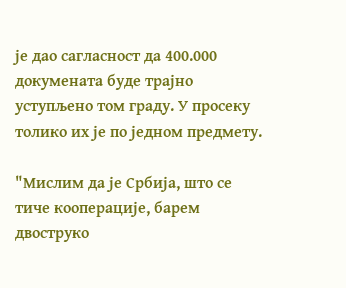је дао сагласност да 400.000 докумената буде трајно уступљено том граду. У просеку толико их је по једном предмету.

"Мислим да је Србија, што се тиче кооперације, барем двоструко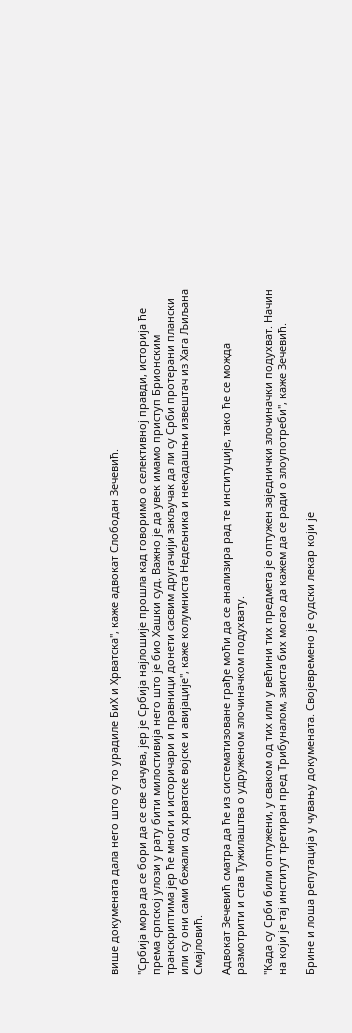више докумената дала него што су то урадиле БиХ и Хрватска", каже адвокат Слободан Зечевић.

"Србија мора да се бори да се све сачува, јер је Србија најлошије прошла кад говоримо о селективној правди, историја ће према српској улози у рату бити милостивија него што је био Хашки суд. Важно је да увек имамо приступ Брионским транскриптима јер ће многи и историчари и правници донети сасвим другачији закључак да ли су Срби протерани плански или су они сами бежали од хрватске војске и авијације", каже колумниста Недељника и некадашњи извештач из Хага Љиљана Смајловић.

Адвокат Зечевић сматра да ће из систематизоване грађе моћи да се анализира рад те институције, тако ће се можда размотрити и став Тужилаштва о удруженом злочиначком подухвату.

"Када су Срби били оптужени, у сваком од тих или у већини тих предмета је оптужен заједнички злочиначки подухват. Начин на који је тај институт третиран пред Трибуналом, заиста бих могао да кажем да се ради о злоупотреби", каже Зечевић.

Брине и лоша репутација у чувању докумената. Својевремено је судски лекар који је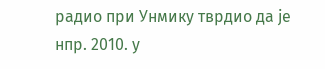радио при Унмику тврдио да је нпр. 2010. у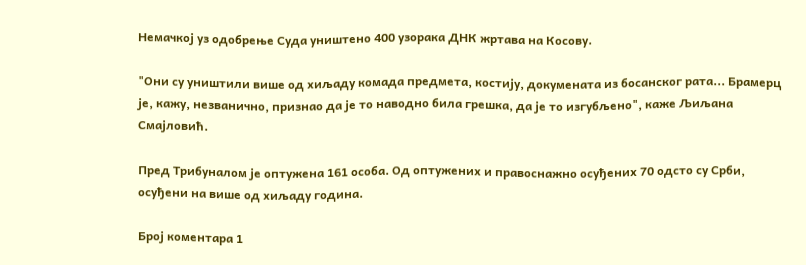Немачкој уз одобрење Суда уништено 400 узорака ДНК жртава на Косову.

"Они су уништили више од хиљаду комада предмета, костију, докумената из босанског рата... Брамерц је, кажу, незванично, признао да је то наводно била грешка, да је то изгубљено", каже Љиљана Смајловић.

Пред Трибуналом је оптужена 161 особа. Од оптужених и правоснажно осуђених 70 одсто су Срби, осуђени на више од хиљаду година.

Број коментара 1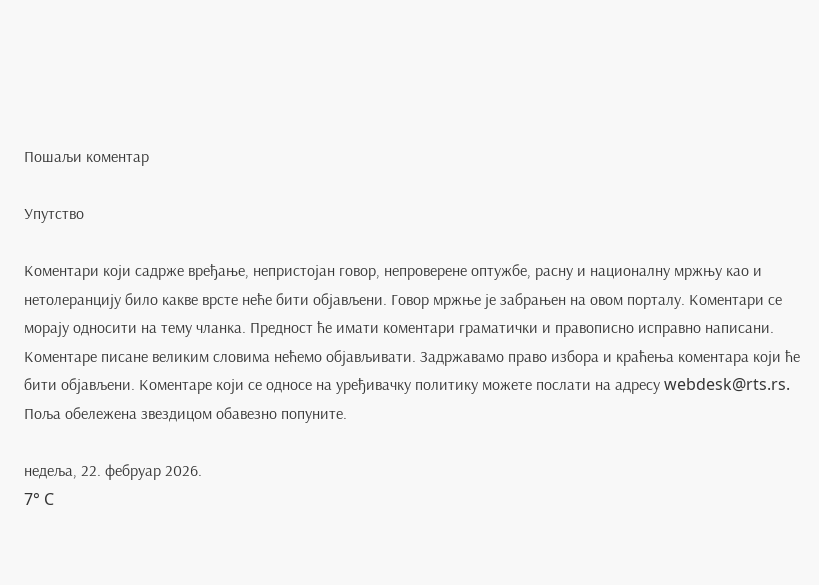Пошаљи коментар

Упутство

Коментари који садрже вређање, непристојан говор, непроверене оптужбе, расну и националну мржњу као и нетолеранцију било какве врсте неће бити објављени. Говор мржње је забрањен на овом порталу. Коментари се морају односити на тему чланка. Предност ће имати коментари граматички и правописно исправно написани. Коментаре писане великим словима нећемо објављивати. Задржавамо право избора и краћења коментара који ће бити објављени. Коментаре који се односе на уређивачку политику можете послати на адресу webdesk@rts.rs. Поља обележена звездицом обавезно попуните.

недеља, 22. фебруар 2026.
7° C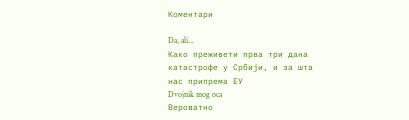Коментари

Da, ali...
Како преживети прва три дана катастрофе у Србији, и за шта нас припрема ЕУ
Dvojnik mog oca
Вероватно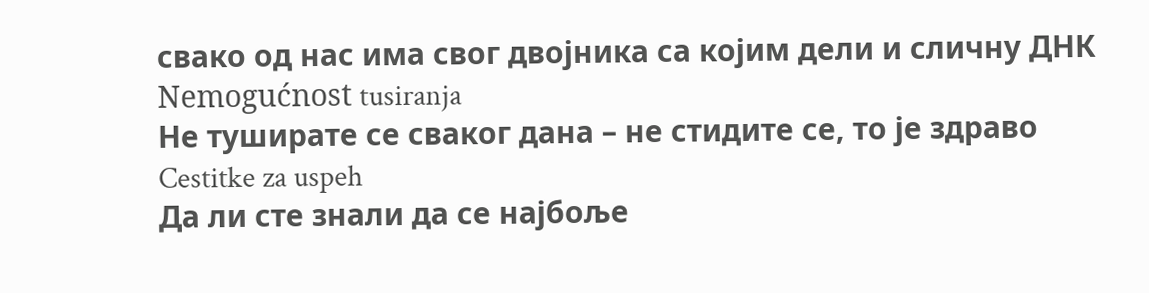свако од нас има свог двојника са којим дели и сличну ДНК
Nemogućnost tusiranja
Не туширате се сваког дана – не стидите се, то је здраво
Cestitke za uspeh
Да ли сте знали да се најбоље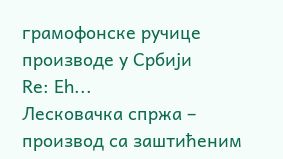грамофонске ручице производе у Србији
Re: Eh...
Лесковачка спржа – производ са заштићеним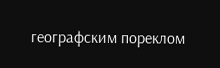географским пореклом